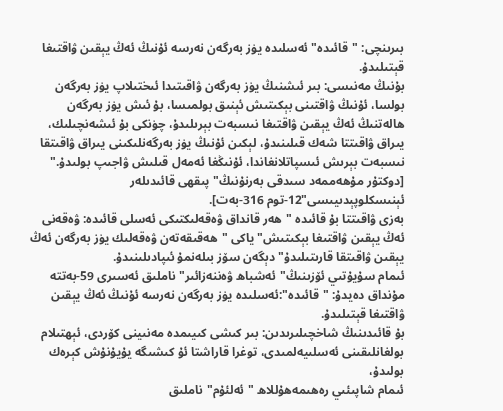بىرىنچى: "قائىدە" ئەسلىدە يۈز بەرگەن نەرسە ئۇنىڭ ئەڭ يېقىن ۋاقتىغا قېتىلىدۇ.
بۇنىڭ مەنىسى: بىر ئىشنىڭ يۈز بەرگەن ۋاقىتىدا ئىختىلاپ يۈز بەرگەن بولسا، ئۇنىڭ ۋاقتىنى بېكىتىش ئېنىق بولمىسا، بۇ ئىش يۈز بەرگەن ھالەتنىڭ ئەڭ يېقىن ۋاقتىغا نىسبەت بېرىلىدۇ، چۈنكى بۇ ئىشەنچىلىك، يىراق ۋاقىتتا شەك قىلىنىدۇ، لېكىن ئۇنىڭ يۈز بەرگەنلىكىنى يىراق ۋاقىتقا نىسبەت بېرىش ئىسپاتلانغاندا، ئۇنىڭغا ئەمەل قىلىش ۋاجىپ بولىدۇ." [دوكتۇر مۇھەممەد سىدقى بەرنۇنىڭ" پىقھى قائىدىلەر ئېنىسكلوپېدىيىسى"12-توم 316-بەت].
بەزى ۋاقىتتا بۇ قائىدە "ھەر قانداق ۋەقەلىكتىكى ئەسلى قائىدە: ۋەقەنى ئەڭ يېقىن ۋاقتىغا بېكىتىش" ياكى "ھەقىقەتەن ۋەقەلىك يۈز بەرگەن ئەڭ يېقىن ۋاقىتقا قارىتىلىدۇ" دېگەن سۆز بىلەنمۇ ئىپادىلىنىدۇ.
ئىمام سۇيۇتىي ئۆزىنىڭ"ئەشباھ ۋەننەزائىر" ناملىق ئەسىرى 59-بەتتە مۇنداق دەيدۇ: "قائىدە":ئەسلىدە يۈز بەرگەن نەرسە ئۇنىڭ ئەڭ يېقىن ۋاقتىغا قېتىلىدۇ.
بۇ قائىدىنىڭ شاخچىلىرىدىن: بىر كىشى كىيىمدە مەنىينى كۆردى، ئېھتىلام بولغانلىقىنى ئەسلىيەلمىدى، توغرا قاراشتا ئۇ كىشىگە يۇيۇنۇش كېرەك بولىدۇ،
ئىمام شاپىئىي رەھىمەھۇللاھ "ئەلئۇم"ناملىق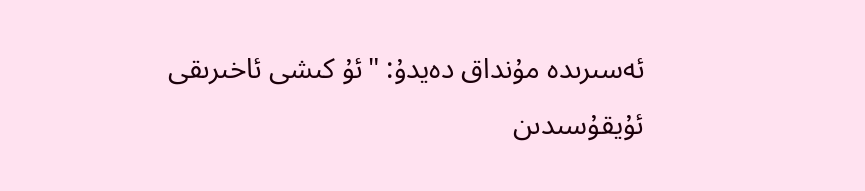ئەسىرىدە مۇنداق دەيدۇ: "ئۇ كىشى ئاخىرىقى ئۇيقۇسىدىن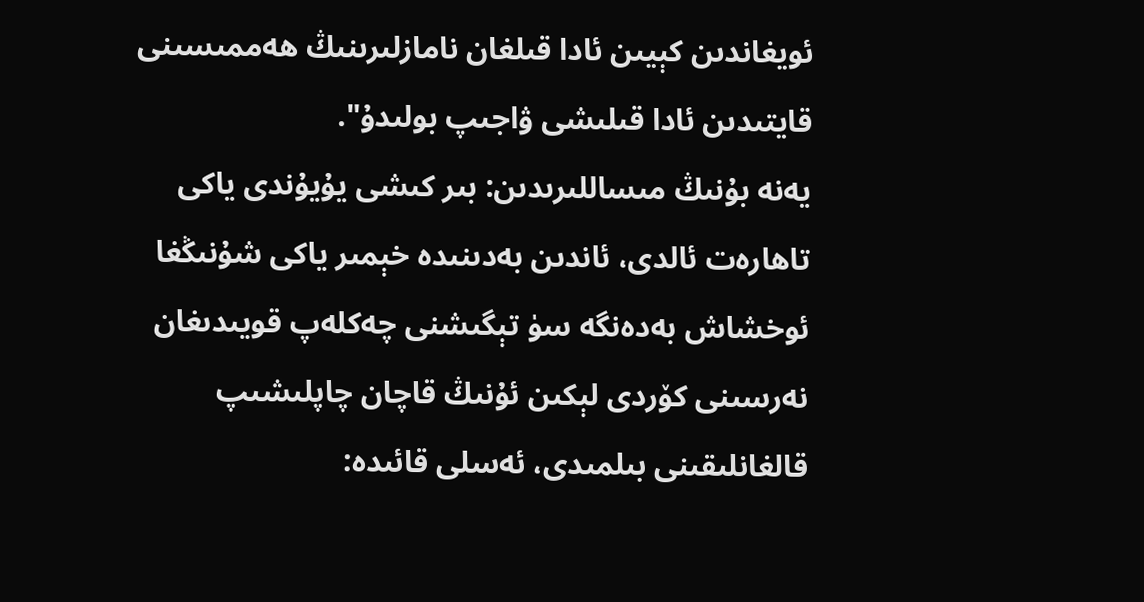ئويغاندىن كېيىن ئادا قىلغان نامازلىرىنىڭ ھەممىسىنى قايتىدىن ئادا قىلىشى ۋاجىپ بولىدۇ".
يەنە بۇنىڭ مىساللىرىدىن: بىر كىشى يۇيۇندى ياكى تاھارەت ئالدى، ئاندىن بەدىنىدە خېمىر ياكى شۇنىڭغا ئوخشاش بەدەنگە سۈ تېگىشنى چەكلەپ قويىدىغان نەرسىنى كۆردى لېكىن ئۇنىڭ قاچان چاپلىشىپ قالغانلىقىنى بىلمىدى، ئەسلى قائىدە: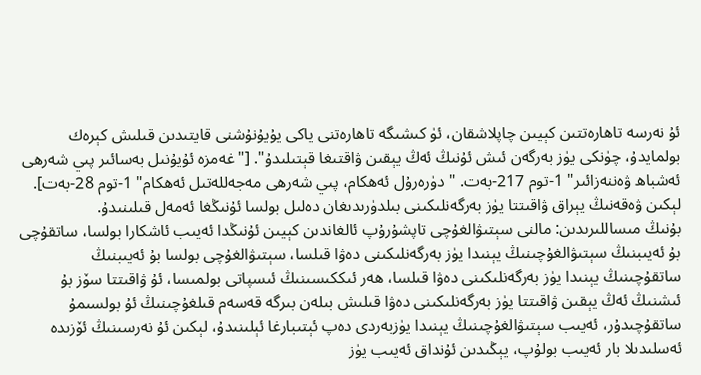ئۇ نەرسە تاھارەتتىن كېيىن چاپلاشقان، ئۈ كىشىگە تاھارەتنى ياكى يۇيۇنۇشنى قايتىدىن قىلىش كېرەك بولمايدۇ، چۈنكى يۈز بەرگەن ئىش ئۇنىڭ ئەڭ يېقىن ۋاقتىغا قېتىلىدۇ". ["غەمزە ئۇيۇنىل بەسائىر پىي شەرھى ئەشباھ ۋەننەزائىر" 1-توم 217-بەت. " دۈرەرۇل ئەھكام، پىي شەرھى مەجەللەتىل ئەھكام" 1-توم 28-بەت].
لېكىن ۋەقەنىڭ يېراق ۋاقىتتا يۈز بەرگەنلىكىنى بىلدۈرىدىغان دەلىل بولسا ئۇنىڭغا ئەمەل قىلىنىدۇ.
بۇنىڭ مىساللىرىدىن: مالنى سېتىۋالغۇچى تاپشۇرۇپ ئالغاندىن كېيىن ئۇنىڭدا ئەيىب ئاشكارا بولسا، ساتقۇچى بۇ ئەيىبنىڭ سېتىۋالغۇچىنىڭ يېنىدا يۈز بەرگەنلىكىنى دەۋا قىلسا، سېتىۋالغۇچى بولسا بۇ ئەيىبنىڭ ساتقۇچىنىڭ يېنىدا يۈز بەرگەنلىكىنى دەۋا قىلسا، ھەر ئىككىسىنىڭ ئىسپاتى بولمىسا، ئۇ ۋاقىتتا سۆز بۇ ئىشنىڭ ئەڭ يېقىن ۋاقىتتا يۈز بەرگەنلىكىنى دەۋا قىلىش بىلەن بىرگە قەسەم قىلغۇچىنىڭ ئۇ بولسىمۇ ساتقۇچىدۇر، ئەيىب سېتىۋالغۇچىنىڭ يېنىدا يۈزبەردى دەپ ئېتىبارغا ئېلىنىدۇ، لېكىن ئۇ نەرسىنىڭ ئۆزىدە ئەسلىدىلا بار ئەيىب بولۇپ، يېڭىدىن ئۇنداق ئەيىب يۈز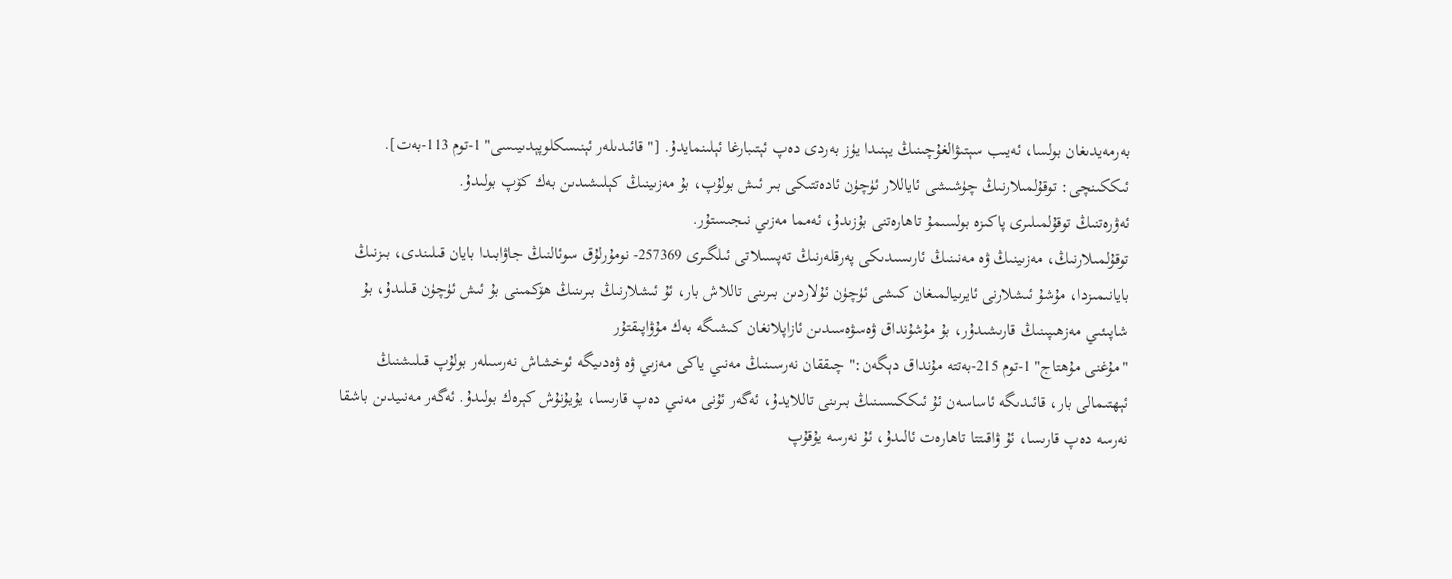بەرمەيدىغان بولسا، ئەيىب سېتىۋالغۇچىنىڭ يېنىدا يۈز بەردى دەپ ئېتىبارغا ئېلىنمايدۇ. ["قائىدىلەر ئېنىسكلوپېدىيىسى" 1-توم 113-بەت].
ئىككىنچى: توقۇلمىلارنىڭ چۈشىشى ئاياللار ئۈچۈن ئادەتتىكى بىر ئىش بولۇپ، بۇ مەزىينىڭ كېلىشىدىن بەك كۆپ بولىدۇ.
ئەۋرەتنىڭ توقۇلمىلىرى پاكىزە بولسىمۇ تاھارەتنى بۇزىدۇ، ئەمما مەزىي نىجىستۇر.
توقۇلمىلارنىڭ، مەزىينىڭ ۋە مەنىنىڭ ئارىسىدىكى پەرقلەرنىڭ تەپسىلاتى ئىلگىرى 257369- نومۇرلۇق سوئالنىڭ جاۋابىدا بايان قىلىندى، بىزنىڭ بايانىمىزدا، مۇشۇ ئىشلارنى ئايرىيالمىغان كىشى ئۈچۈن ئۇلاردىن بىرىنى تاللاش بار، ئۇ ئىشلارنىڭ بىرىنىڭ ھۆكمىنى بۇ ئىش ئۈچۈن قىلىدۇ، بۇ شاپىئىي مەزھىپىنىڭ قارىشىدۇر، بۇ مۇشۇنداق ۋەسۋەسىدىن ئازاپلانغان كىشىگە بەك مۇۋاپىقتۇر
"مۇغنى مۇھتاج" 1-توم 215-بەتتە مۇنداق دېگەن:" چىققان نەرسىنىڭ مەنىي ياكى مەزىي ۋە ۋەدىيگە ئوخشاش نەرسىلەر بولۇپ قىلىشنىڭ ئېھتىمالى بار، قائىدىگە ئاساسەن ئۇ ئىككىسىنىڭ بىرىنى تاللايدۇ، ئەگەر ئۇنى مەنىي دەپ قارىسا، يۇيۇنۇش كېرەك بولىدۇ. ئەگەر مەنىيدىن باشقا نەرسە دەپ قارىسا، ئۇ ۋاقىتتا تاھارەت ئالىدۇ، ئۇ نەرسە يۇقۇپ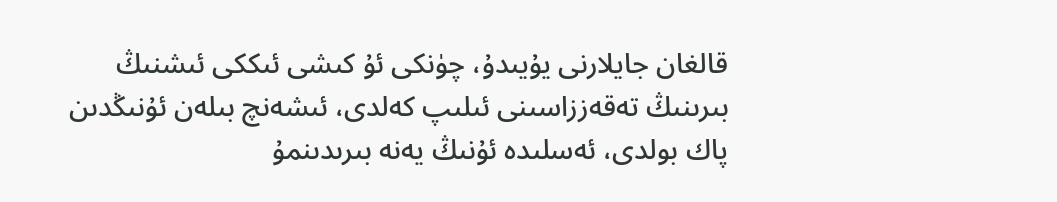قالغان جايلارنى يۇيىدۇ، چۈنكى ئۇ كىشى ئىككى ئىشنىڭ بىرىنىڭ تەقەززاسىنى ئىلىپ كەلدى، ئىشەنچ بىلەن ئۇنىڭدىن پاك بولدى، ئەسلىدە ئۇنىڭ يەنە بىرىدىنمۇ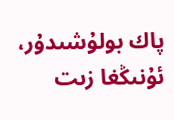پاك بولۇشىدۇر، ئۇنىڭغا زىت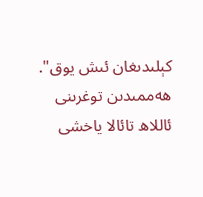كېلىدىغان ئىش يوق".
ھەممىدىن توغرىنى ئاللاھ تائالا ياخشى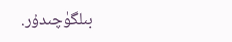بىلگۈچىدۇر.